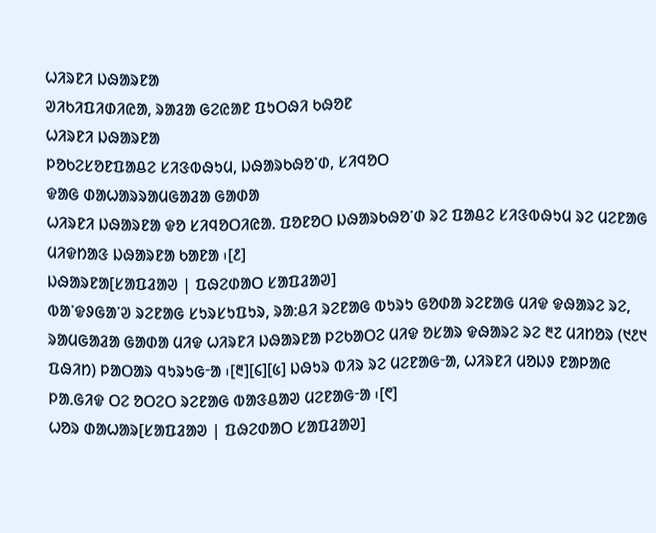ᱦᱤᱨᱱᱤ ᱡᱷᱟᱨᱱᱟ
ᱣᱤᱠᱤᱯᱤᱰᱤᱭᱟ, ᱨᱟᱲᱟ ᱜᱮᱭᱟᱱ ᱯᱩᱛᱷᱤ ᱠᱷᱚᱱ
ᱦᱤᱨᱱᱤ ᱡᱷᱟᱨᱱᱟ
ᱞᱚᱠᱮᱥᱚᱱᱯᱟᱪᱮ ᱥᱤᱝᱵᱷᱩᱢ, ᱡᱷᱟᱨᱠᱷᱚᱸᱰ, ᱥᱤᱧᱚᱛ
ᱫᱟᱜ ᱰᱟᱦᱟᱨᱨᱟᱢᱜᱟᱲᱟ ᱜᱟᱰᱟ
ᱦᱤᱨᱱᱤ ᱡᱷᱟᱨᱱᱟ ᱫᱚ ᱥᱤᱧᱚᱛᱤᱭᱟᱹ ᱯᱚᱱᱚᱛ ᱡᱷᱟᱨᱠᱷᱚᱸᱰ ᱨᱮ ᱯᱟᱪᱮ ᱥᱤᱝᱵᱷᱩᱢ ᱨᱮ ᱢᱮᱱᱟᱜ ᱢᱤᱫᱴᱟᱝ ᱡᱷᱟᱨᱱᱟ ᱠᱟᱱᱟ ᱾[᱒]
ᱡᱷᱟᱨᱱᱟ[ᱥᱟᱯᱲᱟᱣ | ᱯᱷᱮᱰᱟᱛ ᱥᱟᱯᱲᱟᱣ]
ᱵᱟᱸᱫᱽᱜᱟᱸᱣ ᱨᱮᱱᱟᱜ ᱥᱩᱨᱥᱩᱯᱩᱨ, ᱨᱟᱺᱪᱤ ᱨᱮᱱᱟᱜ ᱵᱩᱨᱩ ᱜᱚᱰᱟ ᱨᱮᱱᱟᱜ ᱢᱤᱫ ᱫᱷᱟᱨᱮ ᱨᱮ, ᱨᱟᱢᱜᱟᱲᱟ ᱜᱟᱰᱟ ᱢᱤᱫ ᱦᱤᱨᱱᱤ ᱡᱷᱟᱨᱱᱟ ᱞᱮᱠᱟᱛᱮ ᱢᱤᱫ ᱚᱥᱟᱨ ᱫᱷᱟᱨᱮ ᱨᱮ ᱓᱗ ᱢᱤᱴᱚᱨ (᱑᱒᱑ ᱯᱷᱤᱴ) ᱞᱟᱛᱟᱨ ᱧᱩᱨᱩᱜᱼᱟ ᱾[᱓][᱔][᱕] ᱡᱷᱩᱨ ᱵᱤᱨ ᱨᱮ ᱢᱮᱱᱟᱜᱼᱟ, ᱦᱤᱨᱱᱤ ᱢᱚᱡᱽ ᱱᱟᱞᱟᱭ ᱞᱟᱹᱜᱤᱫ ᱛᱮ ᱚᱛᱮᱛ ᱨᱮᱱᱟᱜ ᱵᱟᱝᱪᱟᱣ ᱢᱮᱱᱟᱜᱼᱟ ᱾[᱖]
ᱦᱚᱨ ᱰᱟᱦᱟᱨ[ᱥᱟᱯᱲᱟᱣ | ᱯᱷᱮᱰᱟᱛ ᱥᱟᱯᱲᱟᱣ]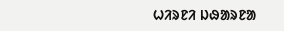ᱦᱤᱨᱱᱤ ᱡᱷᱟᱨᱱᱟ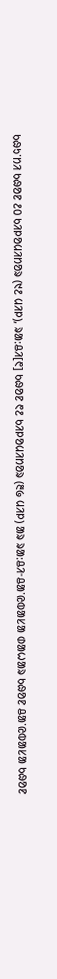ᱠᱷᱩᱸᱴᱤ ᱠᱷᱚᱱ ᱒᱐ ᱠᱤᱞᱚᱢᱤᱴᱚᱨ (᱑᱒ ᱢᱤᱞ), ᱨᱟᱺᱪᱤ[᱖] ᱠᱷᱚᱱ ᱖᱒ ᱠᱤᱞᱚᱢᱤᱴᱚᱨ (᱓᱙ ᱢᱤᱞ) ᱟᱨ ᱨᱟᱺᱪᱤᱼᱪᱟᱸᱭᱵᱟᱥᱟ ᱰᱟᱦᱟᱨ ᱠᱷᱚᱱ ᱪᱟᱸᱭᱵᱟᱥᱟ ᱠᱷᱚᱱ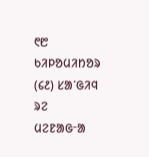᱖᱘ ᱠᱤᱞᱚᱢᱤᱴᱚᱨ (᱔᱒) ᱥᱟᱸᱜᱤᱧ ᱨᱮ ᱢᱮᱱᱟᱜᱼᱟ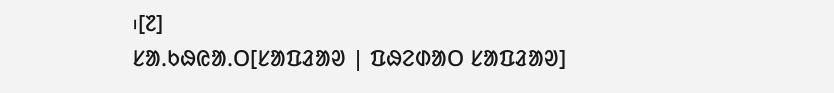᱾[᱗]
ᱥᱟᱹᱠᱷᱭᱟᱹᱛ[ᱥᱟᱯᱲᱟᱣ | ᱯᱷᱮᱰᱟᱛ ᱥᱟᱯᱲᱟᱣ]